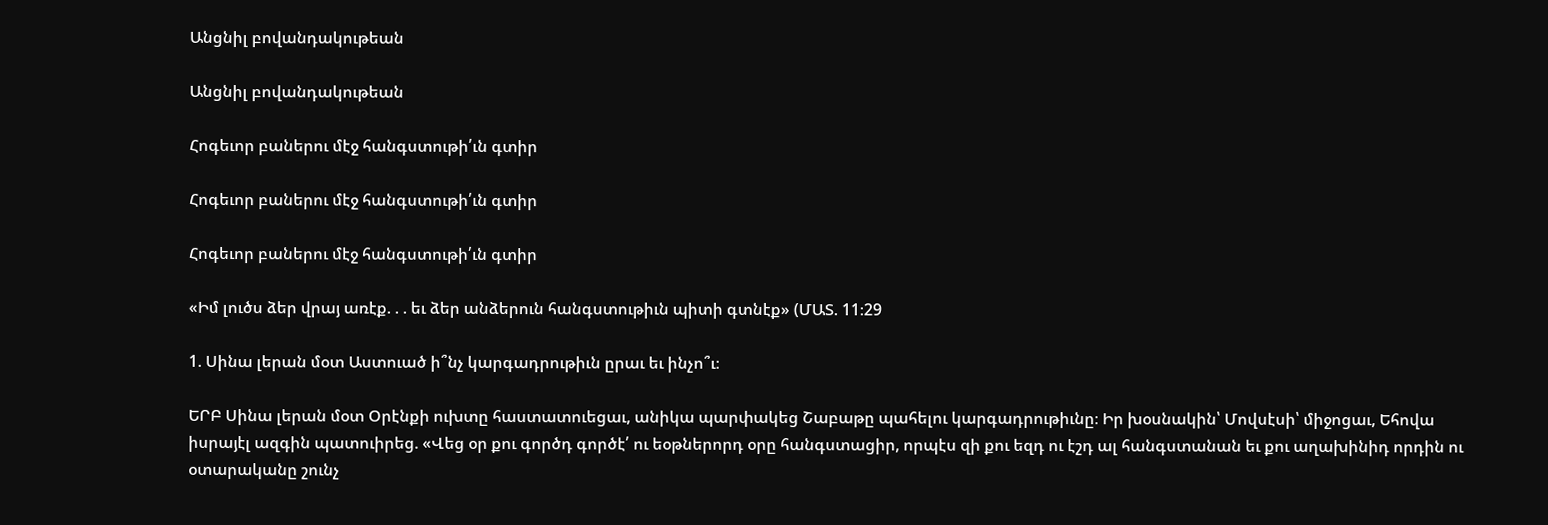Անցնիլ բովանդակութեան

Անցնիլ բովանդակութեան

Հոգեւոր բաներու մէջ հանգստութի՛ւն գտիր

Հոգեւոր բաներու մէջ հանգստութի՛ւն գտիր

Հոգեւոր բաներու մէջ հանգստութի՛ւն գտիր

«Իմ լուծս ձեր վրայ առէք. . . եւ ձեր անձերուն հանգստութիւն պիտի գտնէք» (ՄԱՏ. 11։29

1. Սինա լերան մօտ Աստուած ի՞նչ կարգադրութիւն ըրաւ եւ ինչո՞ւ։

ԵՐԲ Սինա լերան մօտ Օրէնքի ուխտը հաստատուեցաւ, անիկա պարփակեց Շաբաթը պահելու կարգադրութիւնը։ Իր խօսնակին՝ Մովսէսի՝ միջոցաւ, Եհովա իսրայէլ ազգին պատուիրեց. «Վեց օր քու գործդ գործէ՛ ու եօթներորդ օրը հանգստացիր, որպէս զի քու եզդ ու էշդ ալ հանգստանան եւ քու աղախինիդ որդին ու օտարականը շունչ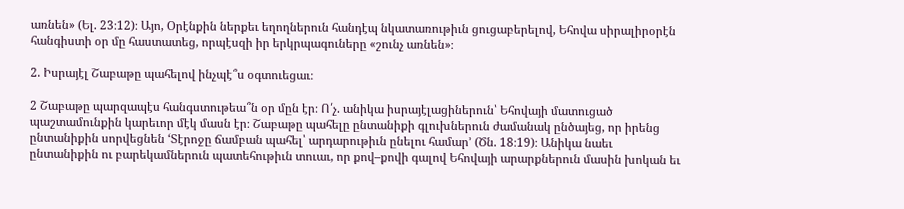առնեն» (Ել. 23։12)։ Այո, Օրէնքին ներքեւ եղողներուն հանդէպ նկատառութիւն ցուցաբերելով, Եհովա սիրալիրօրէն հանգիստի օր մը հաստատեց, որպէսզի իր երկրպագուները «շունչ առնեն»։

2. Իսրայէլ Շաբաթը պահելով ինչպէ՞ս օգտուեցաւ։

2 Շաբաթը պարզապէս հանգստութեա՞ն օր մըն էր։ Ո՛չ. անիկա իսրայէլացիներուն՝ Եհովայի մատուցած պաշտամունքին կարեւոր մէկ մասն էր։ Շաբաթը պահելը ընտանիքի գլուխներուն ժամանակ ընծայեց, որ իրենց ընտանիքին սորվեցնեն ‘Տէրոջը ճամբան պահել՝ արդարութիւն ընելու համար’ (Ծն. 18։19)։ Անիկա նաեւ ընտանիքին ու բարեկամներուն պատեհութիւն տուաւ, որ քով–քովի գալով Եհովայի արարքներուն մասին խոկան եւ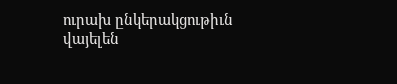ուրախ ընկերակցութիւն վայելեն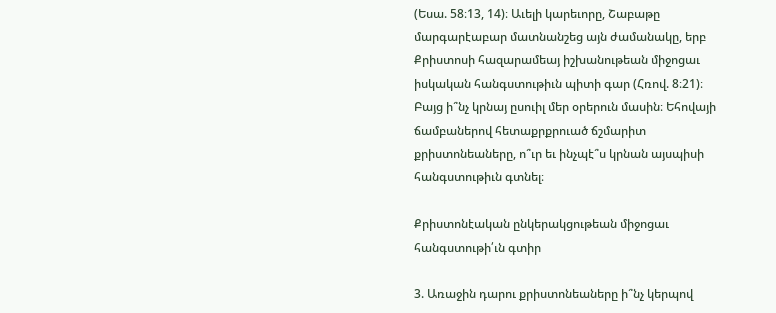(Եսա. 58։13, 14)։ Աւելի կարեւորը, Շաբաթը մարգարէաբար մատնանշեց այն ժամանակը, երբ Քրիստոսի հազարամեայ իշխանութեան միջոցաւ իսկական հանգստութիւն պիտի գար (Հռով. 8։21)։ Բայց ի՞նչ կրնայ ըսուիլ մեր օրերուն մասին։ Եհովայի ճամբաներով հետաքրքրուած ճշմարիտ քրիստոնեաները, ո՞ւր եւ ինչպէ՞ս կրնան այսպիսի հանգստութիւն գտնել։

Քրիստոնէական ընկերակցութեան միջոցաւ հանգստութի՛ւն գտիր

3. Առաջին դարու քրիստոնեաները ի՞նչ կերպով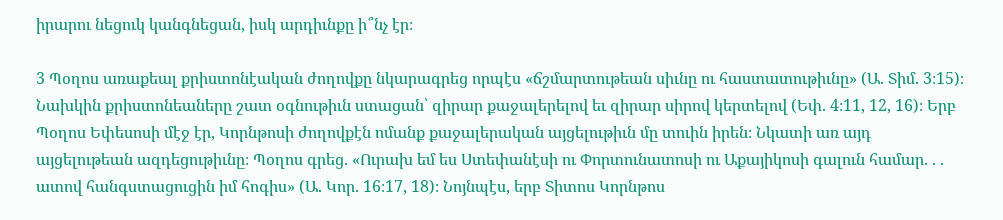իրարու նեցուկ կանգնեցան, իսկ արդիւնքը ի՞նչ էր։

3 Պօղոս առաքեալ քրիստոնէական ժողովքը նկարագրեց որպէս «ճշմարտութեան սիւնը ու հաստատութիւնը» (Ա. Տիմ. 3։15)։ Նախկին քրիստոնեաները շատ օգնութիւն ստացան՝ զիրար քաջալերելով եւ զիրար սիրով կերտելով (Եփ. 4։11, 12, 16)։ Երբ Պօղոս Եփեսոսի մէջ էր, Կորնթոսի ժողովքէն ոմանք քաջալերական այցելութիւն մը տուին իրեն։ Նկատի առ այդ այցելութեան ազդեցութիւնը։ Պօղոս գրեց. «Ուրախ եմ ես Ստեփանէսի ու Փորտունատոսի ու Աքայիկոսի գալուն համար. . . ատով հանգստացուցին իմ հոգիս» (Ա. Կոր. 16։17, 18)։ Նոյնպէս, երբ Տիտոս Կորնթոս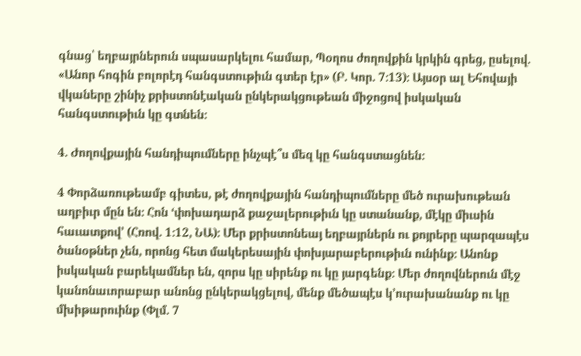գնաց՝ եղբայրներուն սպասարկելու համար, Պօղոս ժողովքին կրկին գրեց, ըսելով. «Անոր հոգին բոլորէդ հանգստութիւն գտեր էր» (Բ. Կոր. 7։13)։ Այսօր ալ Եհովայի վկաները շինիչ քրիստոնէական ընկերակցութեան միջոցով իսկական հանգստութիւն կը գտնեն։

4. Ժողովքային հանդիպումները ինչպէ՞ս մեզ կը հանգստացնեն։

4 Փորձառութեամբ գիտես, թէ ժողովքային հանդիպումները մեծ ուրախութեան աղբիւր մըն են։ Հոն ‘փոխադարձ քաջալերութիւն կը ստանանք, մէկը միւսին հաւատքով’ (Հռով. 1։12, ՆԱ)։ Մեր քրիստոնեայ եղբայրներն ու քոյրերը պարզապէս ծանօթներ չեն, որոնց հետ մակերեսային փոխյարաբերութիւն ունինք։ Անոնք իսկական բարեկամներ են, զորս կը սիրենք ու կը յարգենք։ Մեր ժողովներուն մէջ կանոնաւորաբար անոնց ընկերակցելով, մենք մեծապէս կ’ուրախանանք ու կը մխիթարուինք (Փլմ. 7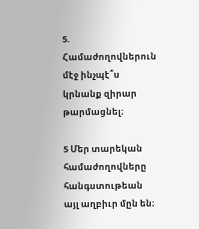5. Համաժողովներուն մէջ ինչպէ՞ս կրնանք զիրար թարմացնել։

5 Մեր տարեկան համաժողովները հանգստութեան այլ աղբիւր մըն են։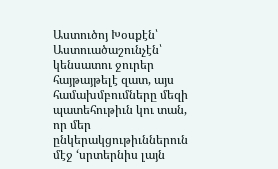Աստուծոյ Խօսքէն՝ Աստուածաշունչէն՝ կենսատու ջուրեր հայթայթելէ զատ, այս համախմբումները մեզի պատեհութիւն կու տան, որ մեր ընկերակցութիւններուն մէջ ‘սրտերնիս լայն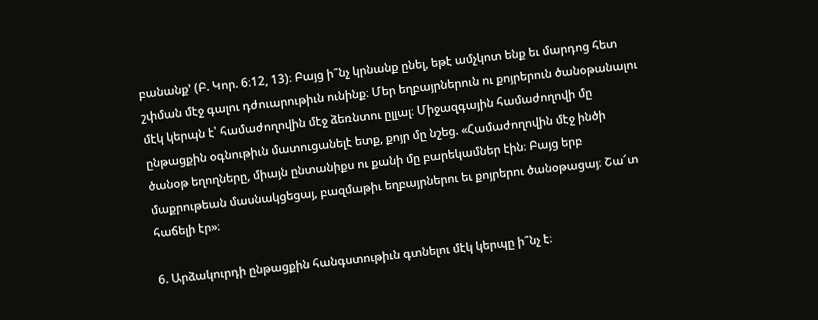բանանք’ (Բ. Կոր. 6։12, 13)։ Բայց ի՞նչ կրնանք ընել, եթէ ամչկոտ ենք եւ մարդոց հետ շփման մէջ գալու դժուարութիւն ունինք։ Մեր եղբայրներուն ու քոյրերուն ծանօթանալու մէկ կերպն է՝ համաժողովին մէջ ձեռնտու ըլլալ։ Միջազգային համաժողովի մը ընթացքին օգնութիւն մատուցանելէ ետք, քոյր մը նշեց. «Համաժողովին մէջ ինծի ծանօթ եղողները, միայն ընտանիքս ու քանի մը բարեկամներ էին։ Բայց երբ մաքրութեան մասնակցեցայ, բազմաթիւ եղբայրներու եւ քոյրերու ծանօթացայ։ Շա՜տ հաճելի էր»։

6. Արձակուրդի ընթացքին հանգստութիւն գտնելու մէկ կերպը ի՞նչ է։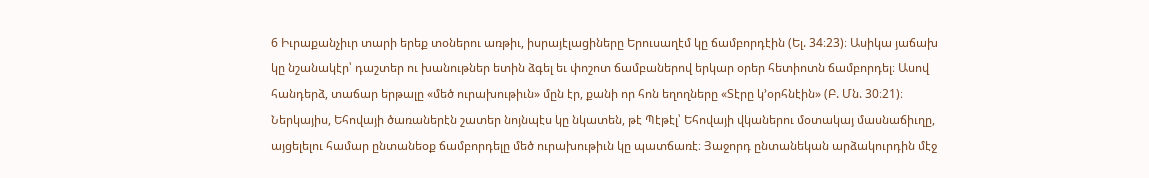6 Իւրաքանչիւր տարի երեք տօներու առթիւ, իսրայէլացիները Երուսաղէմ կը ճամբորդէին (Ել. 34։23)։ Ասիկա յաճախ կը նշանակէր՝ դաշտեր ու խանութներ ետին ձգել եւ փոշոտ ճամբաներով երկար օրեր հետիոտն ճամբորդել։ Ասով հանդերձ, տաճար երթալը «մեծ ուրախութիւն» մըն էր, քանի որ հոն եղողները «Տէրը կ’օրհնէին» (Բ. Մն. 30։21)։ Ներկայիս, Եհովայի ծառաներէն շատեր նոյնպէս կը նկատեն, թէ Պէթէլ՝ Եհովայի վկաներու մօտակայ մասնաճիւղը, այցելելու համար ընտանեօք ճամբորդելը մեծ ուրախութիւն կը պատճառէ։ Յաջորդ ընտանեկան արձակուրդին մէջ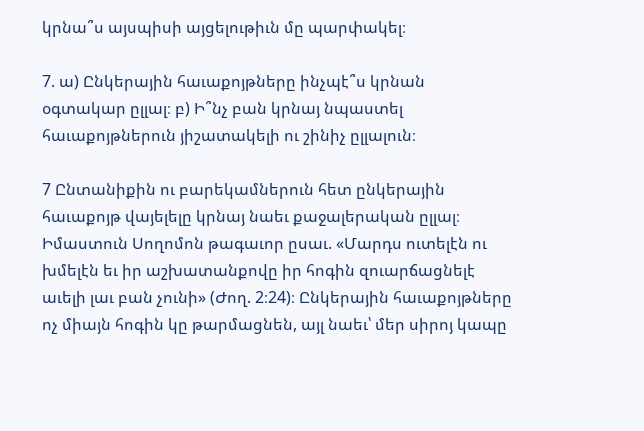կրնա՞ս այսպիսի այցելութիւն մը պարփակել։

7. ա) Ընկերային հաւաքոյթները ինչպէ՞ս կրնան օգտակար ըլլալ։ բ) Ի՞նչ բան կրնայ նպաստել հաւաքոյթներուն յիշատակելի ու շինիչ ըլլալուն։

7 Ընտանիքին ու բարեկամներուն հետ ընկերային հաւաքոյթ վայելելը կրնայ նաեւ քաջալերական ըլլալ։ Իմաստուն Սողոմոն թագաւոր ըսաւ. «Մարդս ուտելէն ու խմելէն եւ իր աշխատանքովը իր հոգին զուարճացնելէ աւելի լաւ բան չունի» (Ժող. 2։24)։ Ընկերային հաւաքոյթները ոչ միայն հոգին կը թարմացնեն, այլ նաեւ՝ մեր սիրոյ կապը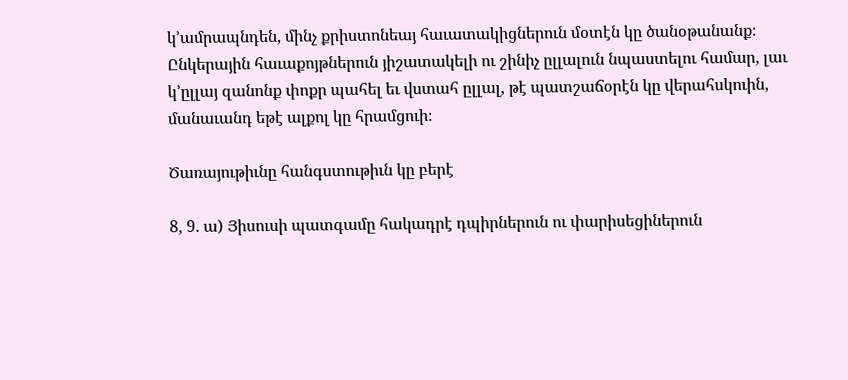կ’ամրապնդեն, մինչ քրիստոնեայ հաւատակիցներուն մօտէն կը ծանօթանանք։ Ընկերային հաւաքոյթներուն յիշատակելի ու շինիչ ըլլալուն նպաստելու համար, լաւ կ’ըլլայ զանոնք փոքր պահել եւ վստահ ըլլալ, թէ պատշաճօրէն կը վերահսկուին, մանաւանդ եթէ ալքոլ կը հրամցուի։

Ծառայութիւնը հանգստութիւն կը բերէ

8, 9. ա) Յիսուսի պատգամը հակադրէ դպիրներուն ու փարիսեցիներուն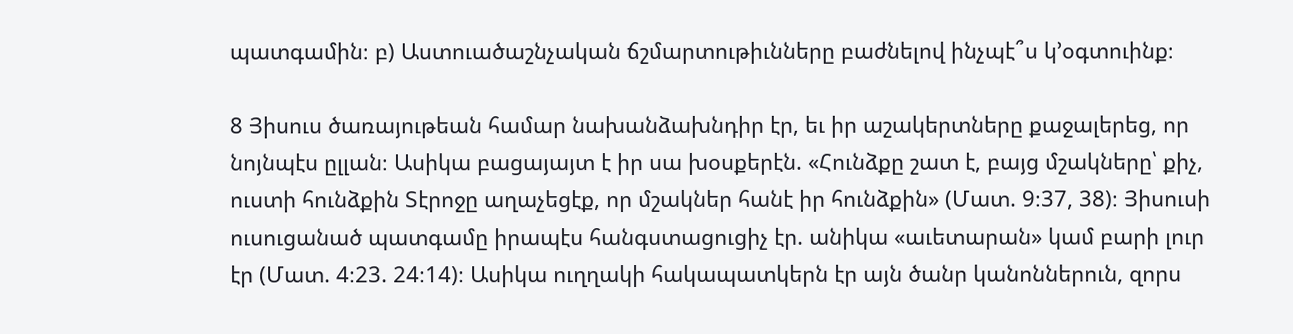պատգամին։ բ) Աստուածաշնչական ճշմարտութիւնները բաժնելով ինչպէ՞ս կ’օգտուինք։

8 Յիսուս ծառայութեան համար նախանձախնդիր էր, եւ իր աշակերտները քաջալերեց, որ նոյնպէս ըլլան։ Ասիկա բացայայտ է իր սա խօսքերէն. «Հունձքը շատ է, բայց մշակները՝ քիչ, ուստի հունձքին Տէրոջը աղաչեցէք, որ մշակներ հանէ իր հունձքին» (Մատ. 9։37, 38)։ Յիսուսի ուսուցանած պատգամը իրապէս հանգստացուցիչ էր. անիկա «աւետարան» կամ բարի լուր էր (Մատ. 4։23. 24։14)։ Ասիկա ուղղակի հակապատկերն էր այն ծանր կանոններուն, զորս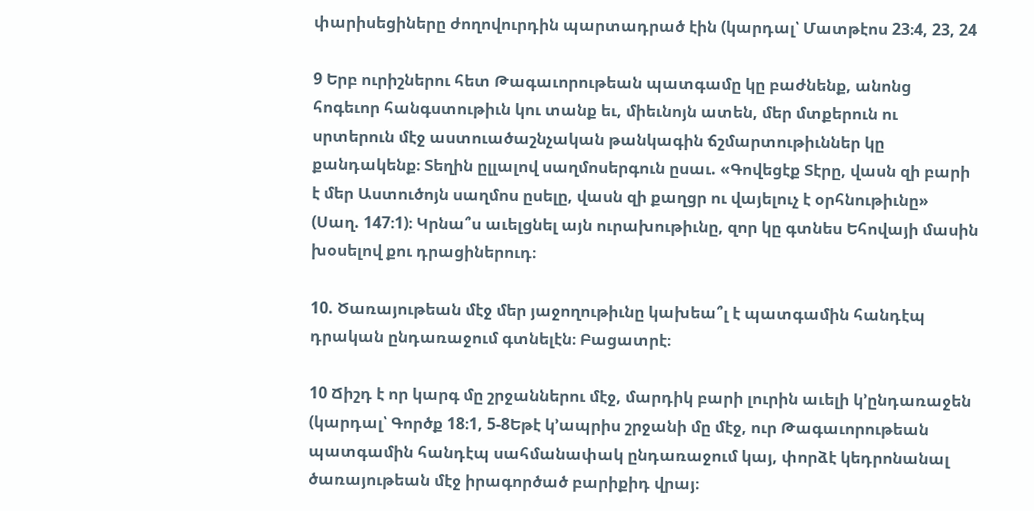փարիսեցիները ժողովուրդին պարտադրած էին (կարդալ՝ Մատթէոս 23։4, 23, 24

9 Երբ ուրիշներու հետ Թագաւորութեան պատգամը կը բաժնենք, անոնց հոգեւոր հանգստութիւն կու տանք եւ, միեւնոյն ատեն, մեր մտքերուն ու սրտերուն մէջ աստուածաշնչական թանկագին ճշմարտութիւններ կը քանդակենք։ Տեղին ըլլալով սաղմոսերգուն ըսաւ. «Գովեցէք Տէրը, վասն զի բարի է մեր Աստուծոյն սաղմոս ըսելը, վասն զի քաղցր ու վայելուչ է օրհնութիւնը» (Սաղ. 147։1)։ Կրնա՞ս աւելցնել այն ուրախութիւնը, զոր կը գտնես Եհովայի մասին խօսելով քու դրացիներուդ։

10. Ծառայութեան մէջ մեր յաջողութիւնը կախեա՞լ է պատգամին հանդէպ դրական ընդառաջում գտնելէն։ Բացատրէ։

10 Ճիշդ է որ կարգ մը շրջաններու մէջ, մարդիկ բարի լուրին աւելի կ’ընդառաջեն (կարդալ՝ Գործք 18։1, 5-8Եթէ կ’ապրիս շրջանի մը մէջ, ուր Թագաւորութեան պատգամին հանդէպ սահմանափակ ընդառաջում կայ, փորձէ կեդրոնանալ ծառայութեան մէջ իրագործած բարիքիդ վրայ։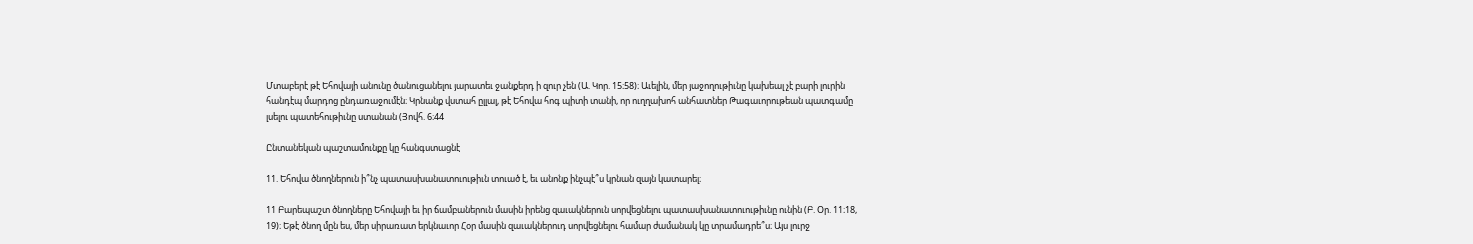Մտաբերէ թէ Եհովայի անունը ծանուցանելու յարատեւ ջանքերդ ի զուր չեն (Ա. Կոր. 15։58)։ Աւելին, մեր յաջողութիւնը կախեալ չէ բարի լուրին հանդէպ մարդոց ընդառաջումէն։ Կրնանք վստահ ըլլալ, թէ Եհովա հոգ պիտի տանի, որ ուղղախոհ անհատներ Թագաւորութեան պատգամը լսելու պատեհութիւնը ստանան (Յովհ. 6։44

Ընտանեկան պաշտամունքը կը հանգստացնէ

11. Եհովա ծնողներուն ի՞նչ պատասխանատուութիւն տուած է, եւ անոնք ինչպէ՞ս կրնան զայն կատարել։

11 Բարեպաշտ ծնողները Եհովայի եւ իր ճամբաներուն մասին իրենց զաւակներուն սորվեցնելու պատասխանատուութիւնը ունին (Բ. Օր. 11։18, 19)։ Եթէ ծնող մըն ես, մեր սիրառատ երկնաւոր Հօր մասին զաւակներուդ սորվեցնելու համար ժամանակ կը տրամադրե՞ս։ Այս լուրջ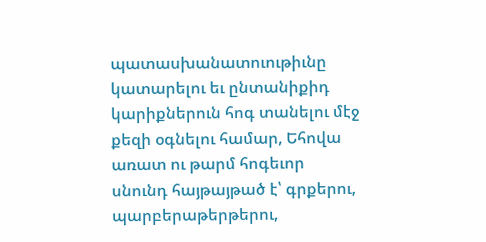պատասխանատուութիւնը կատարելու եւ ընտանիքիդ կարիքներուն հոգ տանելու մէջ քեզի օգնելու համար, Եհովա առատ ու թարմ հոգեւոր սնունդ հայթայթած է՝ գրքերու, պարբերաթերթերու,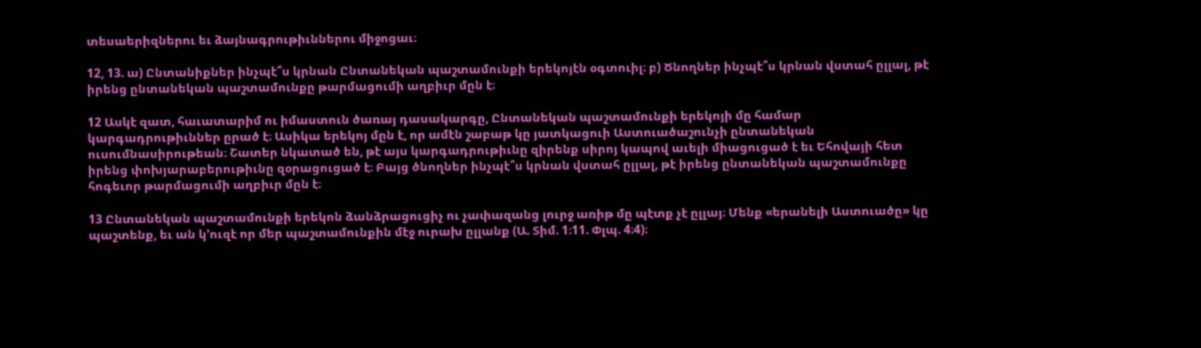տեսաերիզներու եւ ձայնագրութիւններու միջոցաւ։

12, 13. ա) Ընտանիքներ ինչպէ՞ս կրնան Ընտանեկան պաշտամունքի երեկոյէն օգտուիլ։ բ) Ծնողներ ինչպէ՞ս կրնան վստահ ըլլալ, թէ իրենց ընտանեկան պաշտամունքը թարմացումի աղբիւր մըն է։

12 Ասկէ զատ, հաւատարիմ ու իմաստուն ծառայ դասակարգը, Ընտանեկան պաշտամունքի երեկոյի մը համար կարգադրութիւններ ըրած է։ Ասիկա երեկոյ մըն է, որ ամէն շաբաթ կը յատկացուի Աստուածաշունչի ընտանեկան ուսումնասիրութեան։ Շատեր նկատած են, թէ այս կարգադրութիւնը զիրենք սիրոյ կապով աւելի միացուցած է եւ Եհովայի հետ իրենց փոխյարաբերութիւնը զօրացուցած է։ Բայց ծնողներ ինչպէ՞ս կրնան վստահ ըլլալ, թէ իրենց ընտանեկան պաշտամունքը հոգեւոր թարմացումի աղբիւր մըն է։

13 Ընտանեկան պաշտամունքի երեկոն ձանձրացուցիչ ու չափազանց լուրջ առիթ մը պէտք չէ ըլլայ։ Մենք «երանելի Աստուածը» կը պաշտենք, եւ ան կ’ուզէ որ մեր պաշտամունքին մէջ ուրախ ըլլանք (Ա. Տիմ. 1։11. Փլպ. 4։4)։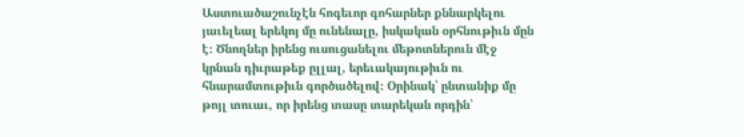Աստուածաշունչէն հոգեւոր գոհարներ քննարկելու յաւելեալ երեկոյ մը ունենալը, իսկական օրհնութիւն մըն է։ Ծնողներ իրենց ուսուցանելու մեթոտներուն մէջ կրնան դիւրաթեք ըլլալ, երեւակայութիւն ու հնարամտութիւն գործածելով։ Օրինակ՝ ընտանիք մը թոյլ տուաւ, որ իրենց տասը տարեկան որդին՝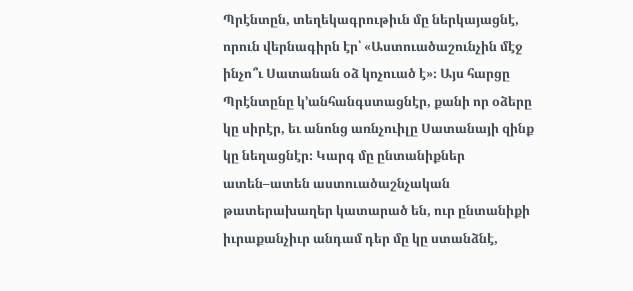Պրէնտըն, տեղեկագրութիւն մը ներկայացնէ, որուն վերնագիրն էր՝ «Աստուածաշունչին մէջ ինչո՞ւ Սատանան օձ կոչուած է»։ Այս հարցը Պրէնտընը կ’անհանգստացնէր, քանի որ օձերը կը սիրէր, եւ անոնց առնչուիլը Սատանայի զինք կը նեղացնէր։ Կարգ մը ընտանիքներ ատեն–ատեն աստուածաշնչական թատերախաղեր կատարած են, ուր ընտանիքի իւրաքանչիւր անդամ դեր մը կը ստանձնէ,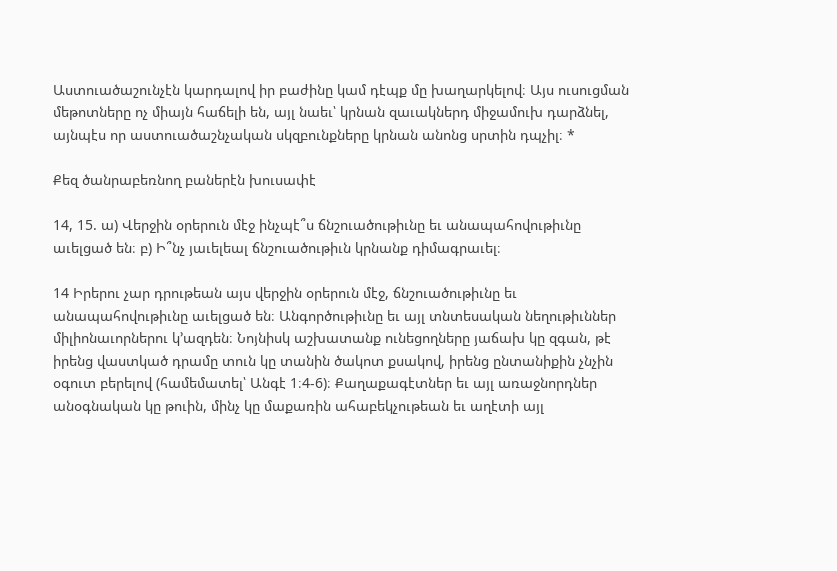Աստուածաշունչէն կարդալով իր բաժինը կամ դէպք մը խաղարկելով։ Այս ուսուցման մեթոտները ոչ միայն հաճելի են, այլ նաեւ՝ կրնան զաւակներդ միջամուխ դարձնել, այնպէս որ աստուածաշնչական սկզբունքները կրնան անոնց սրտին դպչիլ։ *

Քեզ ծանրաբեռնող բաներէն խուսափէ

14, 15. ա) Վերջին օրերուն մէջ ինչպէ՞ս ճնշուածութիւնը եւ անապահովութիւնը աւելցած են։ բ) Ի՞նչ յաւելեալ ճնշուածութիւն կրնանք դիմագրաւել։

14 Իրերու չար դրութեան այս վերջին օրերուն մէջ, ճնշուածութիւնը եւ անապահովութիւնը աւելցած են։ Անգործութիւնը եւ այլ տնտեսական նեղութիւններ միլիոնաւորներու կ’ազդեն։ Նոյնիսկ աշխատանք ունեցողները յաճախ կը զգան, թէ իրենց վաստկած դրամը տուն կը տանին ծակոտ քսակով, իրենց ընտանիքին չնչին օգուտ բերելով (համեմատել՝ Անգէ 1։4-6)։ Քաղաքագէտներ եւ այլ առաջնորդներ անօգնական կը թուին, մինչ կը մաքառին ահաբեկչութեան եւ աղէտի այլ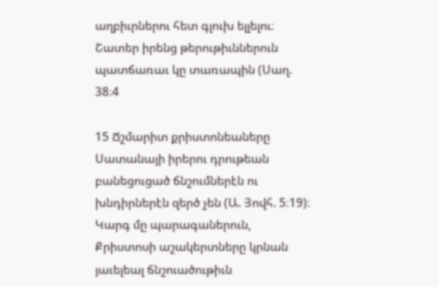աղբիւրներու հետ գլուխ ելլելու։ Շատեր իրենց թերութիւններուն պատճառաւ կը տառապին (Սաղ. 38։4

15 Ճշմարիտ քրիստոնեաները Սատանայի իրերու դրութեան բանեցուցած ճնշումներէն ու խնդիրներէն զերծ չեն (Ա. Յովհ. 5։19)։ Կարգ մը պարագաներուն, Քրիստոսի աշակերտները կրնան յաւելեալ ճնշուածութիւն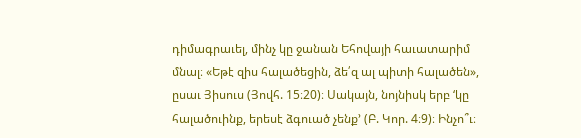դիմագրաւել, մինչ կը ջանան Եհովայի հաւատարիմ մնալ։ «Եթէ զիս հալածեցին, ձե՛զ ալ պիտի հալածեն», ըսաւ Յիսուս (Յովհ. 15։20)։ Սակայն, նոյնիսկ երբ ‘կը հալածուինք, երեսէ ձգուած չենք’ (Բ. Կոր. 4։9)։ Ինչո՞ւ։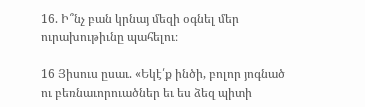16. Ի՞նչ բան կրնայ մեզի օգնել մեր ուրախութիւնը պահելու։

16 Յիսուս ըսաւ. «Եկէ՛ք ինծի, բոլոր յոգնած ու բեռնաւորուածներ եւ ես ձեզ պիտի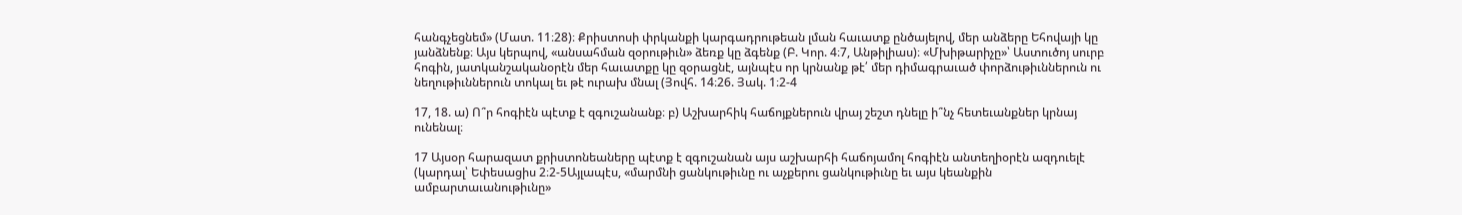հանգչեցնեմ» (Մատ. 11։28)։ Քրիստոսի փրկանքի կարգադրութեան լման հաւատք ընծայելով, մեր անձերը Եհովայի կը յանձնենք։ Այս կերպով, «անսահման զօրութիւն» ձեռք կը ձգենք (Բ. Կոր. 4։7, Անթիլիաս)։ «Մխիթարիչը»՝ Աստուծոյ սուրբ հոգին, յատկանշականօրէն մեր հաւատքը կը զօրացնէ, այնպէս որ կրնանք թէ՛ մեր դիմագրաւած փորձութիւններուն ու նեղութիւններուն տոկալ եւ թէ ուրախ մնալ (Յովհ. 14։26. Յակ. 1։2-4

17, 18. ա) Ո՞ր հոգիէն պէտք է զգուշանանք։ բ) Աշխարհիկ հաճոյքներուն վրայ շեշտ դնելը ի՞նչ հետեւանքներ կրնայ ունենալ։

17 Այսօր հարազատ քրիստոնեաները պէտք է զգուշանան այս աշխարհի հաճոյամոլ հոգիէն անտեղիօրէն ազդուելէ (կարդալ՝ Եփեսացիս 2։2-5Այլապէս, «մարմնի ցանկութիւնը ու աչքերու ցանկութիւնը եւ այս կեանքին ամբարտաւանութիւնը»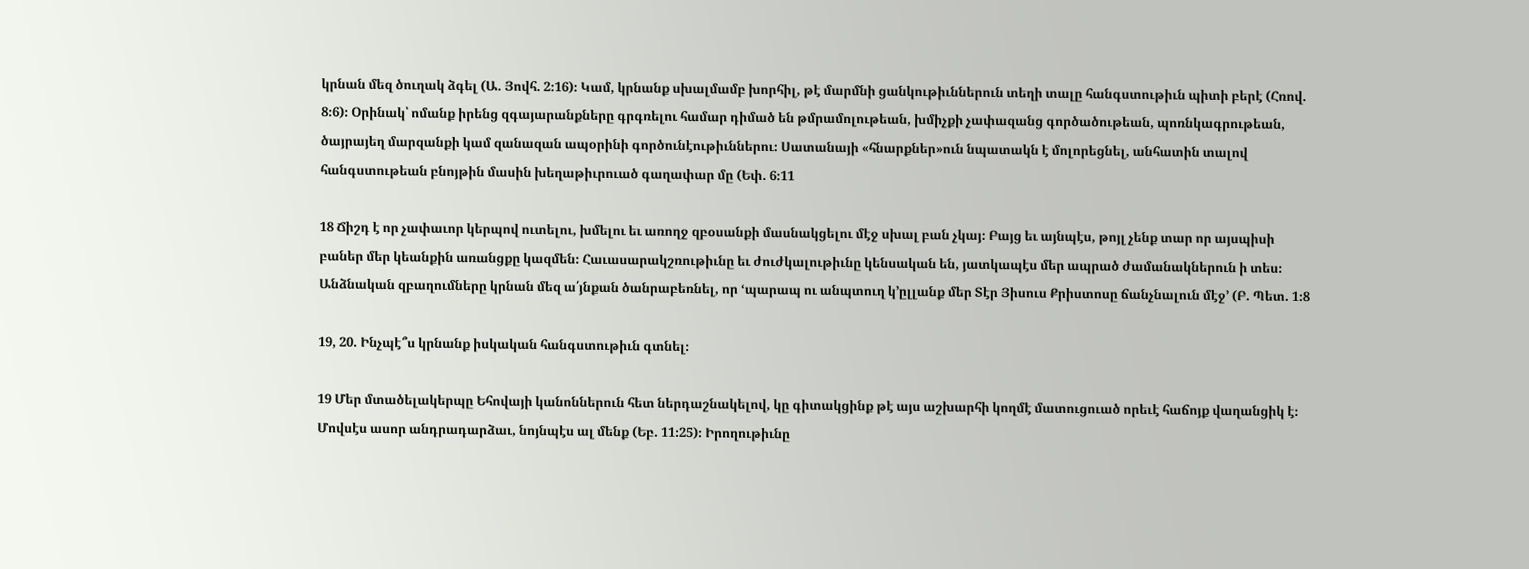կրնան մեզ ծուղակ ձգել (Ա. Յովհ. 2։16)։ Կամ, կրնանք սխալմամբ խորհիլ, թէ մարմնի ցանկութիւններուն տեղի տալը հանգստութիւն պիտի բերէ (Հռով. 8։6)։ Օրինակ՝ ոմանք իրենց զգայարանքները գրգռելու համար դիմած են թմրամոլութեան, խմիչքի չափազանց գործածութեան, պոռնկագրութեան, ծայրայեղ մարզանքի կամ զանազան ապօրինի գործունէութիւններու։ Սատանայի «հնարքներ»ուն նպատակն է մոլորեցնել, անհատին տալով հանգստութեան բնոյթին մասին խեղաթիւրուած գաղափար մը (Եփ. 6։11

18 Ճիշդ է որ չափաւոր կերպով ուտելու, խմելու եւ առողջ զբօսանքի մասնակցելու մէջ սխալ բան չկայ։ Բայց եւ այնպէս, թոյլ չենք տար որ այսպիսի բաներ մեր կեանքին առանցքը կազմեն։ Հաւասարակշռութիւնը եւ ժուժկալութիւնը կենսական են, յատկապէս մեր ապրած ժամանակներուն ի տես։ Անձնական զբաղումները կրնան մեզ ա՛յնքան ծանրաբեռնել, որ ‘պարապ ու անպտուղ կ’ըլլանք մեր Տէր Յիսուս Քրիստոսը ճանչնալուն մէջ’ (Բ. Պետ. 1։8

19, 20. Ինչպէ՞ս կրնանք իսկական հանգստութիւն գտնել։

19 Մեր մտածելակերպը Եհովայի կանոններուն հետ ներդաշնակելով, կը գիտակցինք թէ այս աշխարհի կողմէ մատուցուած որեւէ հաճոյք վաղանցիկ է։ Մովսէս ասոր անդրադարձաւ, նոյնպէս ալ մենք (Եբ. 11։25)։ Իրողութիւնը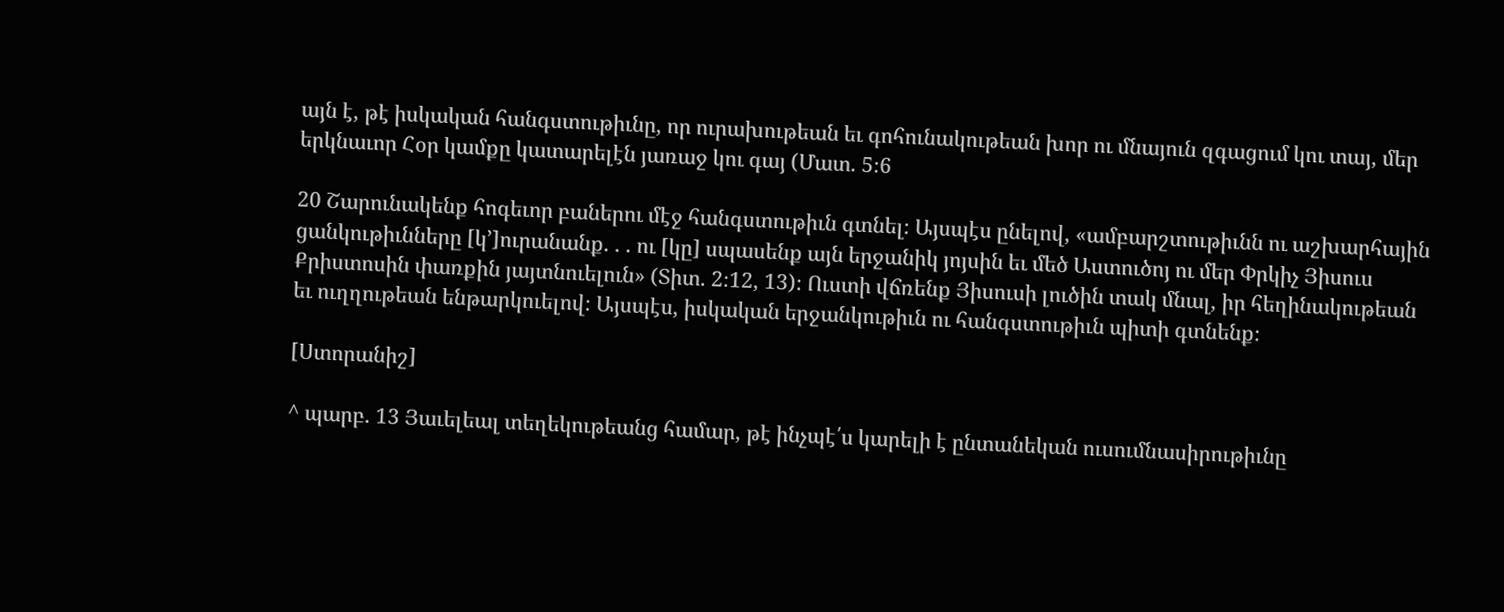այն է, թէ իսկական հանգստութիւնը, որ ուրախութեան եւ գոհունակութեան խոր ու մնայուն զգացում կու տայ, մեր երկնաւոր Հօր կամքը կատարելէն յառաջ կու գայ (Մատ. 5։6

20 Շարունակենք հոգեւոր բաներու մէջ հանգստութիւն գտնել։ Այսպէս ընելով, «ամբարշտութիւնն ու աշխարհային ցանկութիւնները [կ’]ուրանանք. . . ու [կը] սպասենք այն երջանիկ յոյսին եւ մեծ Աստուծոյ ու մեր Փրկիչ Յիսուս Քրիստոսին փառքին յայտնուելուն» (Տիտ. 2։12, 13)։ Ուստի վճռենք Յիսուսի լուծին տակ մնալ, իր հեղինակութեան եւ ուղղութեան ենթարկուելով։ Այսպէս, իսկական երջանկութիւն ու հանգստութիւն պիտի գտնենք։

[Ստորանիշ]

^ պարբ. 13 Յաւելեալ տեղեկութեանց համար, թէ ինչպէ՛ս կարելի է ընտանեկան ուսումնասիրութիւնը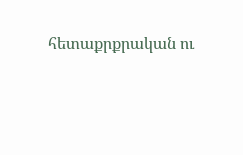հետաքրքրական ու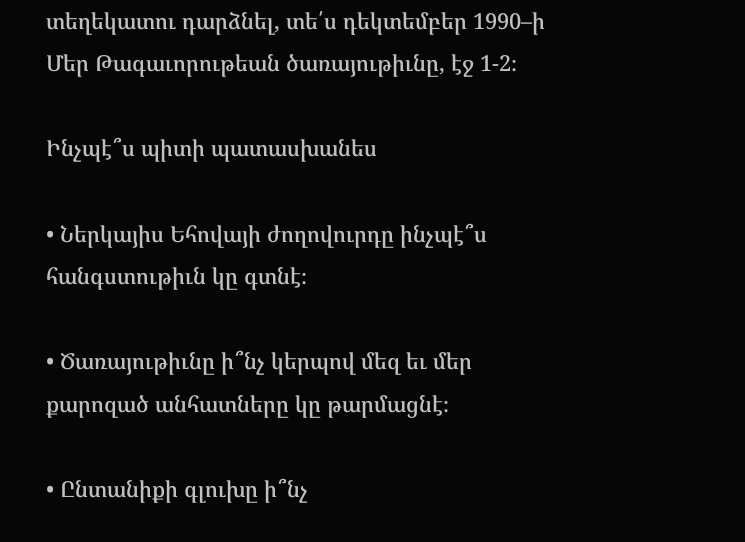տեղեկատու դարձնել, տե՛ս դեկտեմբեր 1990–ի Մեր Թագաւորութեան ծառայութիւնը, էջ 1-2։

Ինչպէ՞ս պիտի պատասխանես

• Ներկայիս Եհովայի ժողովուրդը ինչպէ՞ս հանգստութիւն կը գտնէ։

• Ծառայութիւնը ի՞նչ կերպով մեզ եւ մեր քարոզած անհատները կը թարմացնէ։

• Ընտանիքի գլուխը ի՞նչ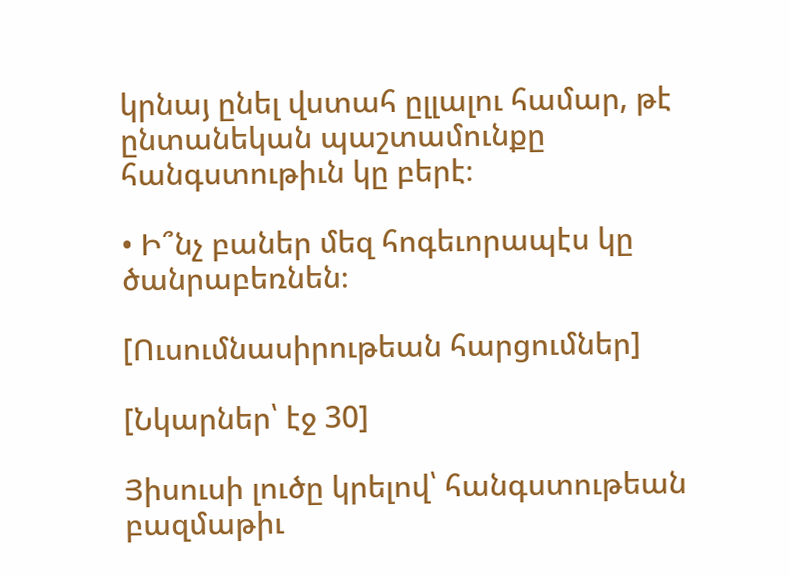կրնայ ընել վստահ ըլլալու համար, թէ ընտանեկան պաշտամունքը հանգստութիւն կը բերէ։

• Ի՞նչ բաներ մեզ հոգեւորապէս կը ծանրաբեռնեն։

[Ուսումնասիրութեան հարցումներ]

[Նկարներ՝ էջ 30]

Յիսուսի լուծը կրելով՝ հանգստութեան բազմաթիւ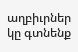աղբիւրներ կը գտնենք